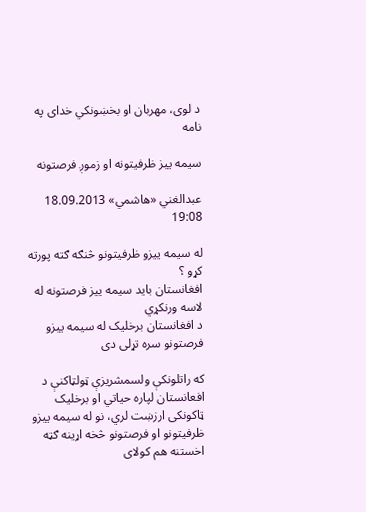د لوی، مهربان او بخښونکي خدای په نامه

سیمه ییز ظرفیتونه او زموږ فرصتونه

عبدالغني «هاشمي» 18.09.2013 19:08

له سیمه ییزو ظرفیتونو څنګه ګته پورته کړو ؟
افغانستان باید سیمه ییز فرصتونه له لاسه ورنکړي
د افغانستان برخلیک له سیمه ییزو فرصتونو سره تړلی دی

که راتلونکې ولسمشریزې ټولټاکنې د افعانستان لپاره حیاتي او برخلیک ټاکونکی ارزښت لري، نو له سیمه ییزو ظرفیتونو او فرصتونو څخه اړینه ګټه اخستنه هم کولای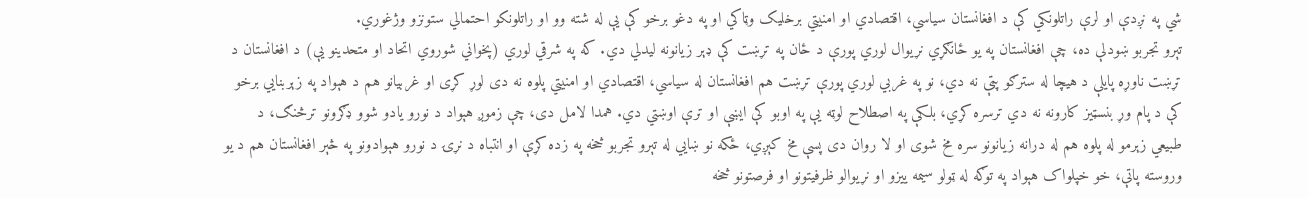شي په نږدې او لرې راتلونکي کې د افغانستان سیاسي، اقتصادي او امنیتي برخلیک وټاکي او په دغو برخو کې یې له شته وو او راتلونکو احتمالي ستونزو وژغوري.
تېرو تجربو ښودلې ده، چې افغانستان په یو ځانګړي نړیوال لوري پورې د ځان په تړښت کې ډېر زیانونه لیدلي دي. که په شرقي لوري (پخواني شوروي اتحاد او متحدینو یې) د افغانستان د تړښت ناوړه پایلې د هیچا له سترګو پټې نه دي، نو په غربي لوري پورې تړښت هم افغانستان له سیاسي، اقتصادي او امنیتي پلوه نه دی لوړ کړی او غربیانو هم د هېواد په زېربنايي برخو کې د پام وړ بنسټیز کارونه نه دي ترسره کړي، بلکې په اصطلاح لوټه یې په اوبو کې ایښې او ترې اوښتي دي. همدا لامل دی، چې زموږ هېواد د نورو یادو شوو ډګرونو ترڅنګ، د طبیعي زېرمو له پلوه هم له درانه زیانونو سره مخ شوی او لا روان دی پسې مخ کېږي، ځکه نو ښايي له تېرو تجربو څخه په زده کړې او انتباه د نړۍ د نورو هېوادونو په څېر افغانستان هم د یو وروسته پاتې، خو خپلواک هېواد په توګه له ټولو سیمه ییزو او نړیوالو ظرفیتونو او فرصتونو څخه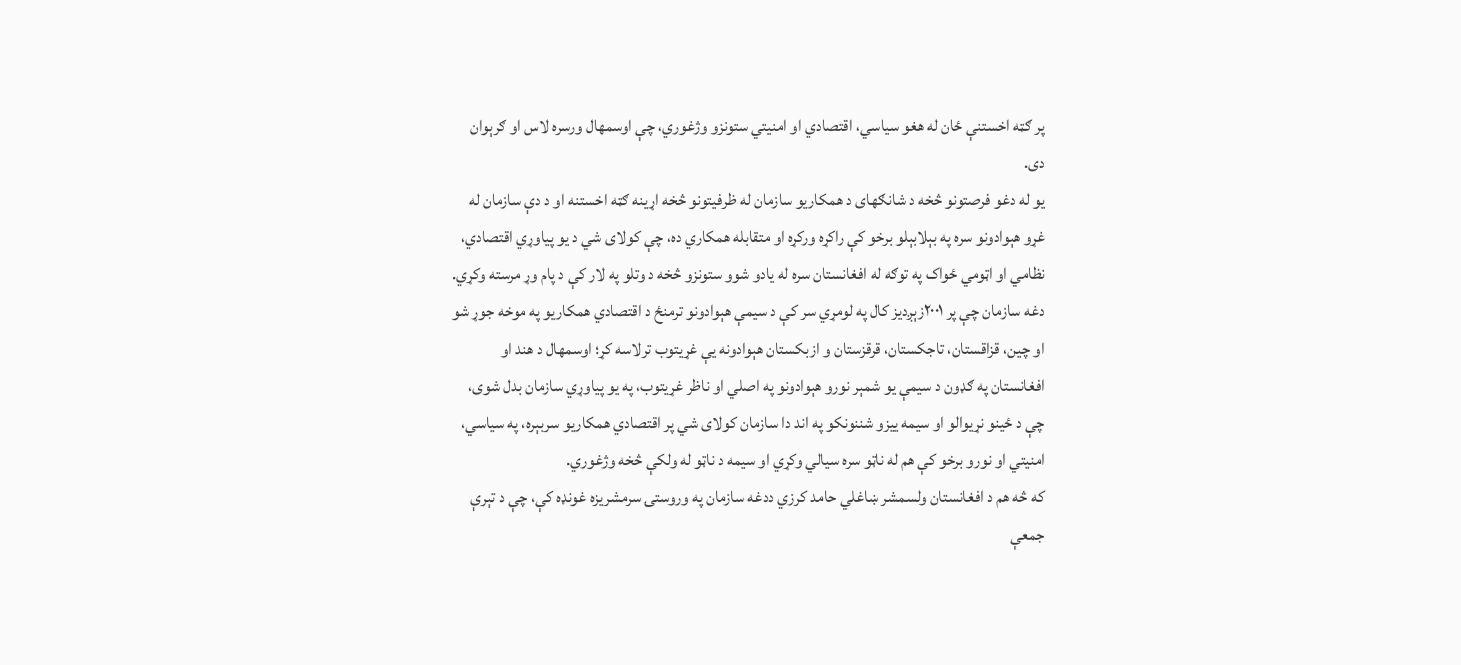پر ګټه اخستنې ځان له هغو سیاسي، اقتصادي او امنیتي ستونزو وژغوري، چې اوسمهال ورسره لاس او ګرېوان دی.
یو له دغو فرصتونو څخه د شانګهای د همکاریو سازمان له ظرفیتونو څخه اړینه ګټه اخستنه او د دې سازمان له غړو هېوادونو سره په بېلابېلو برخو کې راکړه ورکړه او متقابله همکاري ده، چې کولای شي د یو پیاوړي اقتصادي، نظامي او اټومي ځواک په توګه له افغانستان سره له یادو شوو ستونزو څخه د وتلو په لار کې د پام وړ مرسته وکړي.
دغه سازمان چې پر ۲۰۰۱زېږدیز کال په لومړي سر کې د سیمې هېوادونو ترمنځ د اقتصادي همکاریو په موخه جوړ شو او چین، قزاقستان، تاجکستان، قرقزستان و ازبکستان هېوادونه یې غړیتوب ترلاسه کړ؛ اوسمهال د هند او افغانستان په ګډون د سیمې یو شمېر نورو هېوادونو په اصلي او ناظر غړیتوب، په یو پیاوړي سازمان بدل شوی، چې د ځينو نړیوالو او سیمه ییزو شننونکو په اند دا سازمان کولای شي پر اقتصادي همکاریو سربېره، په سیاسي، امنیتي او نورو برخو کې هم له ناټو سره سیالي وکړي او سیمه د ناټو له ولکې څخه وژغوري.
که څه هم د افغانستان ولسمشر ښاغلي حامد کرزي ددغه سازمان په وروستۍ سرمشریزه غونډه کې، چې د تېرې جمعې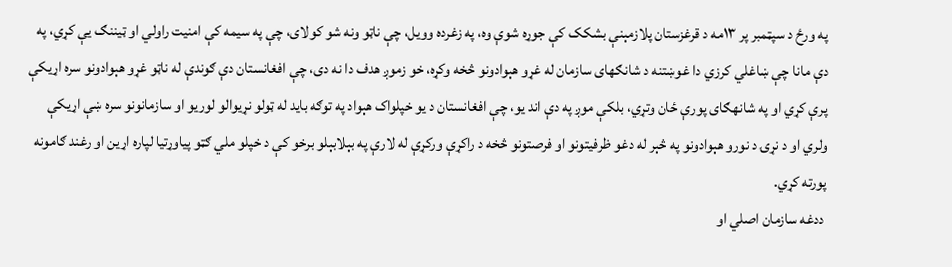په ورځ د سپټمبر پر ۱۳مه د قرغزستان پلازمېنې بشکک کې جوړه شوې وه، په زغرده وویل، چې ناټو ونه شو کولای، چې په سیمه کې امنیت راولي او ټيننګ یې کړي، په دې مانا چې ښاغلي کرزي دا غوښتنه د شانګهای سازمان له غړو هېوادونو څخه وکړه، خو زموږ هدف دا نه دی، چې افغانستان دې ګوندې له ناټو غړو هېوادونو سره اړیکې پرې کړي او په شانهګای پورې ځان وتړي، بلکې موږ په دې اند یو، چې افغانستان د یو خپلواک هېواد په توګه باید له ټولو نړیوالو لوریو او سازمانونو سره ښې اړیکې ولري او د نړۍ د نورو هېوادونو په څېر له دغو ظرفیتونو او فرصتونو څخه د راکړې ورکړې له لارې په بېلابېلو برخو کې د خپلو ملي ګټو پیاوړتیا لپاره اړین او رغند ګامونه پورته کړي.
 ددغه سازمان اصلي او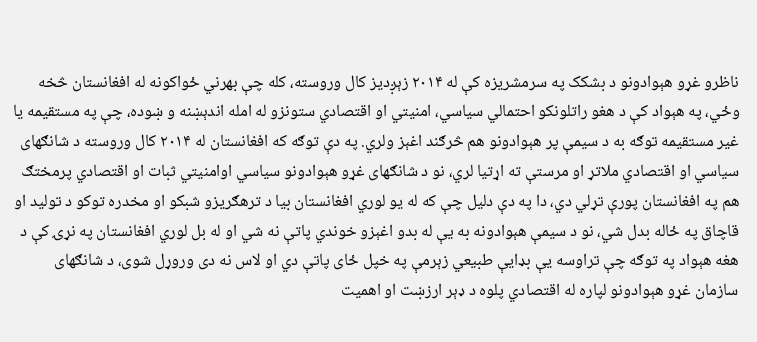ناظرو غړو هېوادونو د بشکک په سرمشریزه کې له ۲۰۱۴ زېږدیز کال وروسته، کله چې بهرني ځواکونه له افغانستان څخه وځي، په هېواد کې د هغو راتلونکو احتمالي سیاسي، امنیتي او اقتصادي ستونزو له امله اندېښنه و ښوده، چې په مستقیمه یا غیر مستقیمه توګه به د سیمې پر هېوادونو هم څرګند اغېز ولري. په دې توګه که افغانستان له ۲۰۱۴ کال وروسته د شانګهای سیاسي او اقتصادي ملاتړ او مرستې ته اړتیا لري، نو د شانګهای غړو هېوادونو سیاسي اوامنیتي ثبات او اقتصادي پرمختګ هم په افغانستان پورې تړلي دي، دا په دې دلیل چې که له یو لوري افغانستان بیا د ترهګریزو شبکو او مخدره توکو د تولید او قاچاق په ځاله بدل شي، نو د سیمې هېوادونه به یې له بدو اغېزو خوندي پاتې نه شي او له بل لوري افغانستان په نړۍ کې د هغه هېواد په توګه چې تراوسه یې بډایې طبیعي زېرمې په خپل ځای پاتې دي او لاس نه دی وروړل شوی، د شانګهای سازمان غړو هېوادونو لپاره له اقتصادي پلوه د ډېر ارزښت او اهمیت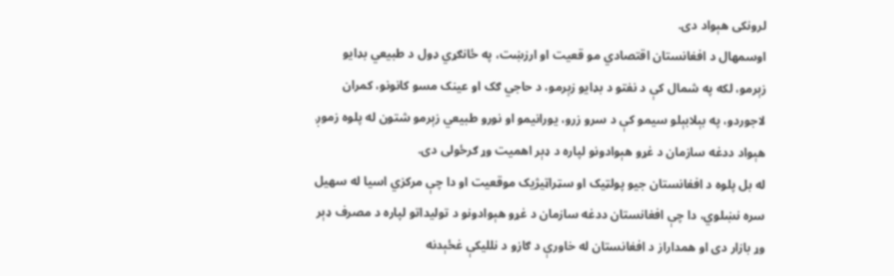لرونکی هېواد دی.
اوسمهال د افغانستان اقتصادي مو قعیت او ارزښت، په ځانګړي ډول د طبیعي بډایو زېرمو، لکه په شمال کې د نفتو د بډایو زېرمو، د حاجي ګک او عینک مسو کانونو، کمران لاجوردو، په بېلابېلو سیمو کې د سرو زرو، یورانیمو او نورو طبیعي زېرمو شتون له پلوه زموږ هېواد ددغه سازمان د غړو هېوادونو لپاره د ډېر اهمیت وړ ګرځولی دی.
له بل پلوه د افغانستان جیو پولټیک او سټراټيژیک موقعیت او دا چې مرکزي اسیا له سهیل سره نښلوي، دا چې افغانستان ددغه سازمان د غړو هېوادونو د تولیداتو لپاره د مصرف ډېر وړ بازار دی او همداراز د افغانستان له خاورې د ګازو د نللیکې غځېدنه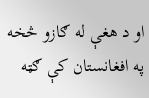او د هغې له ګازو څخه په افغانستان کې ګټه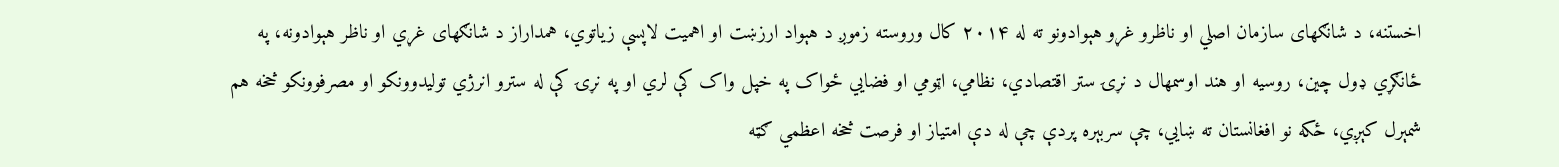اخستنه، د شانګهای سازمان اصلي او ناظرو غړو هېوادونو ته له ۲۰۱۴ کال وروسته زموږ د هېواد ارزښت او اهمیت لاپسې زیاتوي، همداراز د شانګهای غړي او ناظر هېوادونه، په ځانګړي ډول چین، روسیه او هند اوسمهال د نړۍ ستر اقتصادي، نظامي، اټومي او فضايي ځواک په خپل واک کې لري او په نړۍ کې له سترو انرژي تولیدوونکو او مصرفوونکو څخه هم شمېرل کېږي، ځکه نو افغانستان ته ښايي، چې سربېره پردې چې له دې امتیاز او فرصت څخه اعظمي ګټه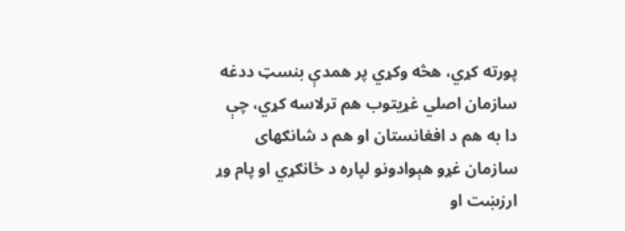پورته کړي، هڅه وکړي پر همدې بنسټ ددغه سازمان اصلي غړیتوب هم ترلاسه کړي، چې دا به هم د افغانستان او هم د شانګهای سازمان غړو هېوادونو لپاره د ځانګړي او پام وړ ارزښت او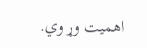اهمیت وړ وي.